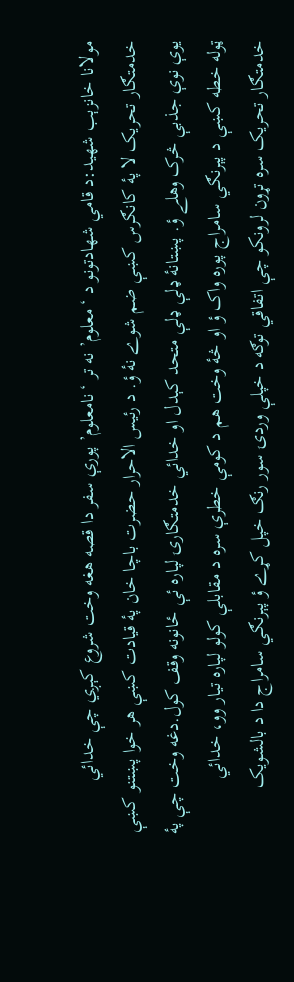مولانا خانزېب شهید:د قامي شهادتونو د ‘معلوم’ نه تر ‘نامعلوم’ پورې سفر دا قصه هغه وخت شروع کېږي چې خدائي خدمتګار تحریک لا پۀ کانګرس کښې ضم شوے نۀ ؤ. د رئیس الاحرار حضرت باچا خان پۀ قیادت کښې هر خوا پښتنو کښې یوې نوې جذبې څرک وهلے ؤ. پښتانۀ ډلې ډلې متحد کېدل او خدائي خدمتګارۍ لپاره ئې ځانونه وقف کول.دغه وخت چې پۀ ټوله خطه کښې د پېرنګي سامراج پوره واک ؤ او څۀ وخت هم د کومې خطرې سره د مقابلې کولو لپاره تیار وو، خدائي خدمتګار تحریک سره تړون لرونکو چې اتفاقي توګه د خپلې وردۍ سور رنګ خپل کړے ؤ پېرنګي سامراج دا د بالشویک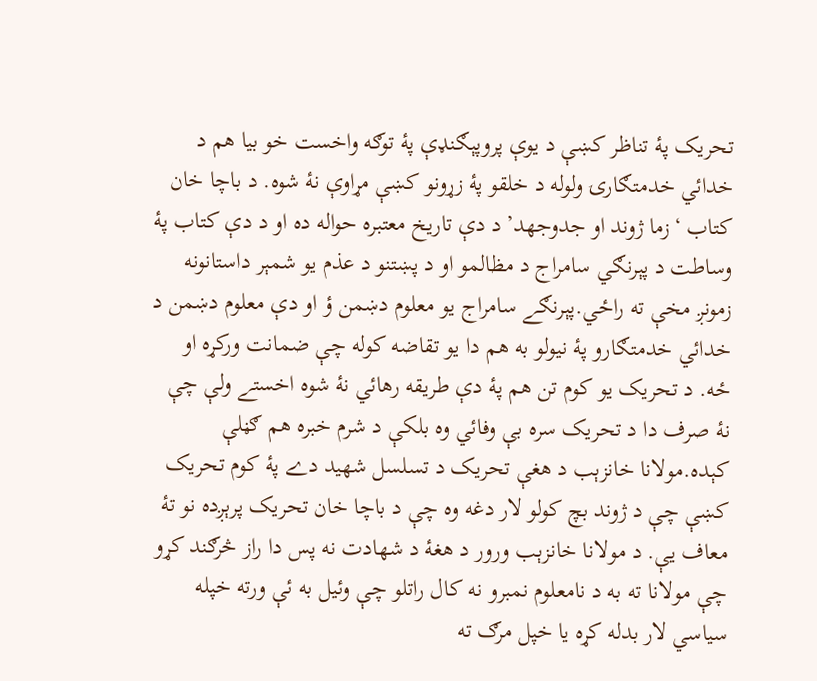تحریک پۀ تناظر کښې د یوې پروپېګنډې پۀ توګه واخست خو بیا هم د خدائي خدمتګارۍ ولوله د خلقو پۀ زړونو کښې مړاوې نۀ شوه. د باچا خان کتاب ‘زما ژوند او جدوجهد’ د دې تاریخ معتبره حواله ده او د دې کتاب پۀ وساطت د پېرنګي سامراج د مظالمو او د پښتنو د عذم یو شمېر داستانونه زمونږ مخې ته راځي.پېرنګے سامراج یو معلوم دښمن ؤ او دې معلوم دښمن د خدائي خدمتګارو پۀ نیولو به هم دا یو تقاضه کوله چې ضمانت ورکړه او ځه. د تحریک یو کوم تن هم پۀ دې طریقه رهائي نۀ شوه اخستے ولې چې نۀ صرف دا د تحریک سره بې وفائي وه بلکې د شرم خبره هم ګڼلې کېده.مولانا خانزېب د هغې تحریک د تسلسل شهید دے پۀ کوم تحریک کښې چې د ژوند بچ کولو لار دغه وه چې د باچا خان تحریک پرېږده نو تۀ معاف یې. د مولانا خانزېب ورور د هغۀ د شهادت نه پس دا راز څرګند کړو چې مولانا ته به د نامعلوم نمبرو نه کال راتلو چې وئیل به ئې ورته خپله سیاسي لار بدله کړه یا خپل مرګ ته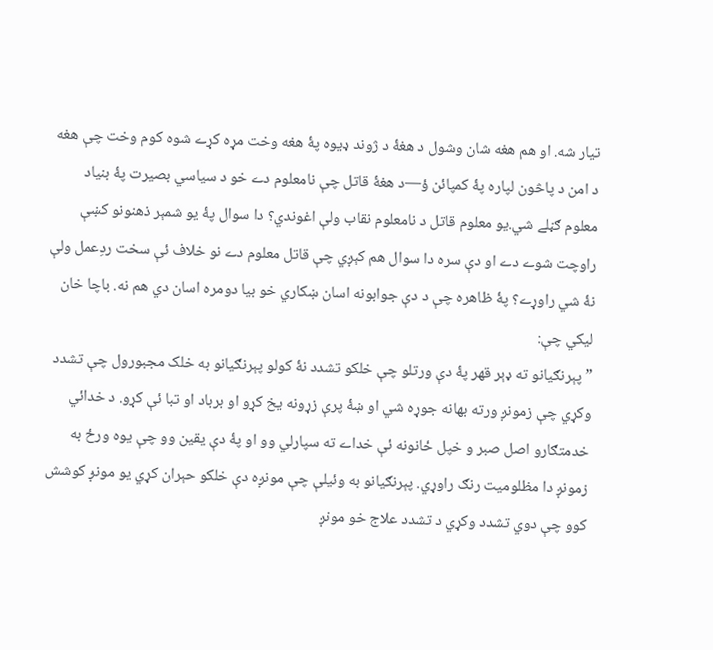تیار شه. او هم هغه شان وشول د هغۀ د ژوند ډیوه پۀ هغه وخت مړه کړے شوه کوم وخت چې هغه د امن د پاڅون لپاره پۀ کمپائن ؤ—د هغۀ قاتل چې نامعلوم دے خو د سیاسي بصیرت پۀ بنیاد معلوم ګڼلے شي.یو معلوم قاتل د نامعلوم نقاب ولې اغوندي؟ دا سوال پۀ یو شمېر ذهنونو کښې راوچت شوے دے او دې سره دا سوال هم کېږي چې قاتل معلوم دے نو خلاف ئې سخت ردِعمل ولې نۀ شي راوړے؟ پۀ ظاهره چې د دې جوابونه اسان ښکاري خو بیا دومره اسان دي هم نه. باچا خان لیکي چې:
” پېرنګیانو ته ډېر قهر پۀ دې ورتلو چې خلکو تشدد نۀ کولو پېرنګیانو به خلک مجبورول چې تشدد وکړي چې زمونږ ورته بهانه جوړه شي او ښۀ پرې زړونه یخ کړو او برباد او تبا ئې کړو. د خدائي خدمتګارو اصل صبر و خپل ځانونه ئې خداے ته سپارلي وو او پۀ دې یقین وو چې یوه ورځ به زمونږ دا مظلومیت رنګ راوړي. پېرنګیانو به وئیلې چې مونږه دې خلکو حېران کړي یو مونږ کوشش کوو چې دوي تشدد وکړي د تشدد علاج خو مونږ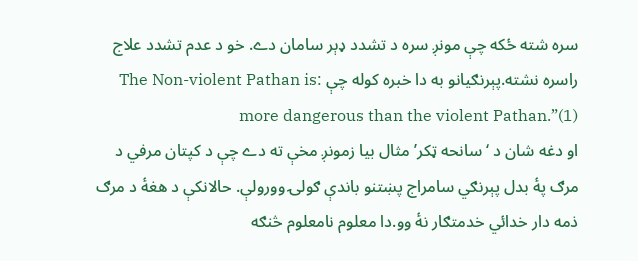سره شته ځکه چې مونږ سره د تشدد ډېر سامان دے. خو د عدم تشدد علاج راسره نشته.پېرنګیانو به دا خبره کوله چې :The Non-violent Pathan is more dangerous than the violent Pathan.”(1)
او دغه شان د ‘سانحه ټکر’ مثال بیا زمونږ مخې ته دے چې د کپتان مرفي د مرګ پۀ بدل پېرنګي سامراج پښتنو باندې ګولۍ وورولې. حالانکې د هغۀ د مرګ ذمه دار خدائي خدمتګار نۀ وو.دا معلوم نامعلوم څنګه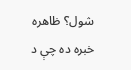شول؟ ظاهره خبره ده چې د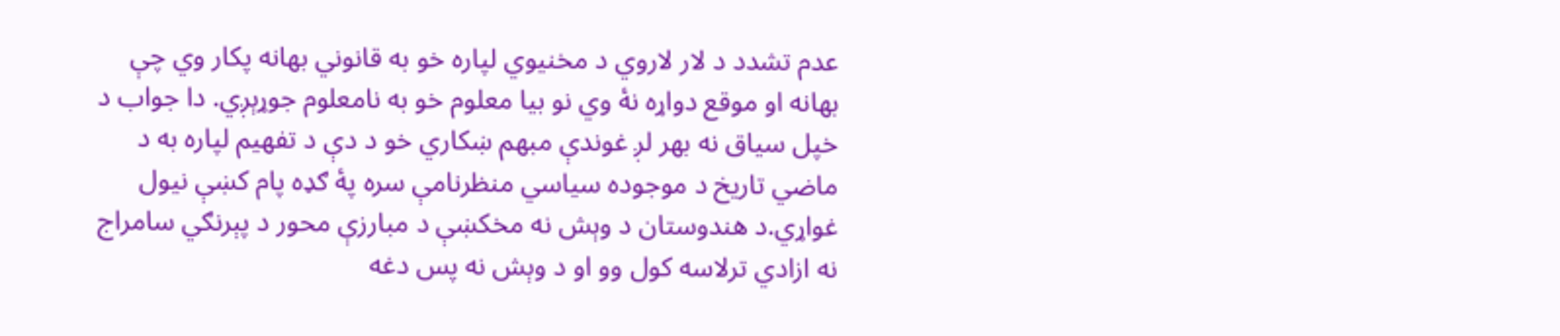عدم تشدد د لار لاروي د مخنیوي لپاره خو به قانوني بهانه پکار وي چې بهانه او موقع دواړه نۀ وي نو بیا معلوم خو به نامعلوم جوړېږي. دا جواب د خپل سیاق نه بهر لږ غوندې مبهم ښکاري خو د دې د تفهیم لپاره به د ماضي تاریخ د موجوده سیاسي منظرنامې سره پۀ ګډه پام کښې نیول غواړي.د هندوستان د وېش نه مخکښې د مبارزې محور د پېرنګي سامراج نه ازادي ترلاسه کول وو او د وېش نه پس دغه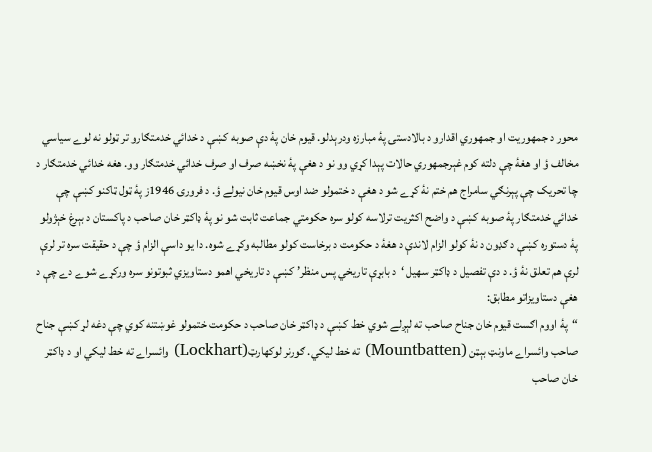محور د جمهوریت او جمهوري اقدارو د بالادستۍ پۀ مبارزه ودرېدلو. قیوم خان پۀ دې صوبه کښې د خدائي خدمتګارو تر ټولو نه لوے سیاسي مخالف ؤ او هغۀ چې دلته کوم غېرجمهوري حالات پېدا کړي وو نو د هغې پۀ نخښه صرف او صرف خدائي خدمتګار وو. هغه خدائي خدمتګار د چا تحریک چې پېرنګي سامراج هم ختم نۀ کړے شو د هغې د ختمولو ضد اوس قیوم خان نیولے ؤ. د فرورۍ 1946ز پۀ ټول ټاکنو کښې چې خدائي خدمتګار پۀ صوبه کښې د واضح اکثریت ترلاسه کولو سره حکومتي جماعت ثابت شو نو پۀ ډاکټر خان صاحب د پاکستان د بېرغ خېژولو پۀ دستوره کښې د ګډون د نۀ کولو الزام لاندې د هغۀ د حکومت د برخاست کولو مطالبه وکړے شوه. دا یو داسې الزام ؤ چې د حقیقت سره تر لرې لرې هم تعلق نۀ ؤ. د دې تفصیل د ډاکټر سهیل ‘د بابړې تاریخي پس منظر’ کښې د تاریخي اهمو دستاویزي ثبوتونو سره ورکړے شوے دے چې د هغې دستاویزاتو مطابق:
“پۀ اووم اګست قیوم خان جناح صاحب ته لېږلے شوي خط کښې د ډاکټر خان صاحب د حکومت ختمولو غوښتنه کوي چې دغه لړ کښې جناح صاحب وائسراے ماونټ بېټن (Mountbatten) ته خط لیکي. ګورنر لوکهارټ(Lockhart) وائسراے ته خط لیکي او د ډاکټر خان صاحب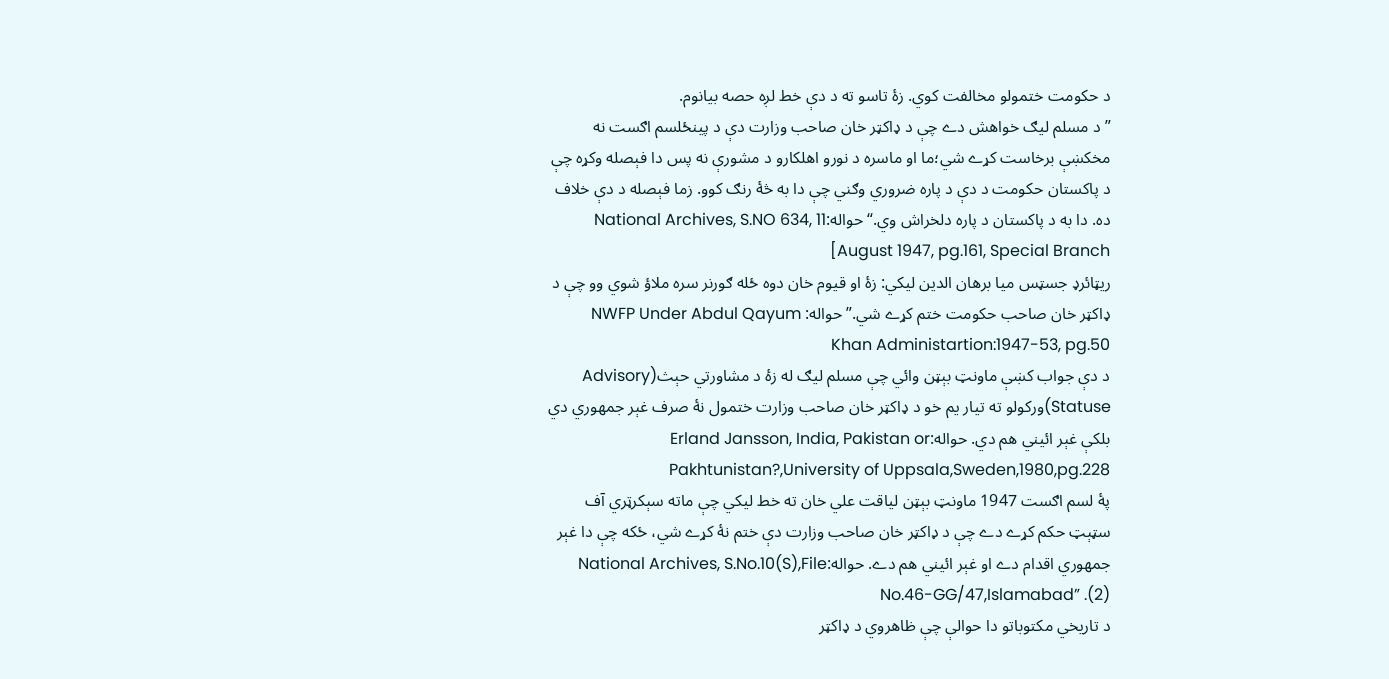د حکومت ختمولو مخالفت کوي. زۀ تاسو ته د دې خط لږه حصه بیانوم.
” د مسلم لیګ خواهش دے چې د ډاکټر خان صاحب وزارت دې د پینځلسم اګست نه مخکښې برخاست کړے شي؛ما او ماسره د نورو اهلکارو د مشورې نه پس دا فېصله وکړه چې د پاکستان حکومت د دې د پاره ضروري وګني چې دا به څۀ رنګ کوو. زما فېصله د دې خلاف ده. دا به د پاکستان د پاره دلخراش وي.“حواله:National Archives, S.NO 634, 11 August 1947, pg.161, Special Branch]
ریټائرډ جسټس میا برهان الدین لیکي: زۀ او قیوم خان دوه ځله ګورنر سره ملاؤ شوي وو چې د ډاکټر خان صاحب حکومت ختم کړے شي.”حواله: NWFP Under Abdul Qayum Khan Administartion:1947-53, pg.50
د دې جواب کښې ماونټ بېټن وائي چې مسلم لیګ له زۀ د مشاورتي حېث(Advisory Statuse)ورکولو ته تیار یم خو د ډاکټر خان صاحب وزارت ختمول نۀ صرف غېر جمهوري دي بلکې غېر ائیني هم دي. حواله:Erland Jansson, India, Pakistan or Pakhtunistan?,University of Uppsala,Sweden,1980,pg.228
پۀ لسم اګست 1947 ماونټ بېټن لیاقت علي خان ته خط لیکي چې ماته سېکرټري آف سټېټ حکم کړے دے چې د ډاکټر خان صاحب وزارت دې ختم نۀ کړے شي، ځکه چې دا غېر جمهوري اقدام دے او غېر ائیني هم دے. حواله:National Archives, S.No.10(S),File No.46-GG/47,Islamabad” .(2)
د تاریخي مکتوباتو دا حوالې چې ظاهروي د ډاکټر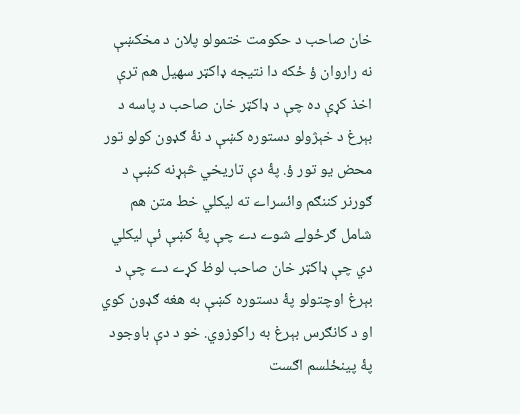خان صاحب د حکومت ختمولو پلان د مخکښې نه راروان ؤ ځکه دا نتیجه ډاکټر سهیل هم ترې اخذ کړې ده چې د ډاکټر خان صاحب د پاسه د بېرغ د خېژولو دستوره کښې د نۀ ګډون کولو تور محض یو تور ؤ. پۀ دې تاریخي څېړنه کښې د ګورنر کننګم وائسراے ته لیکلي خط متن هم شامل ګرځولے شوے دے چې پۀ کښې ئې لیکلي دي چې ډاکټر خان صاحب لوظ کړے دے چې د بېرغ اوچتولو پۀ دستوره کښې به هغه ګډون کوي او د کانګرس بېرغ به راکوزوي. خو د دې باوجود پۀ پینځلسم اګست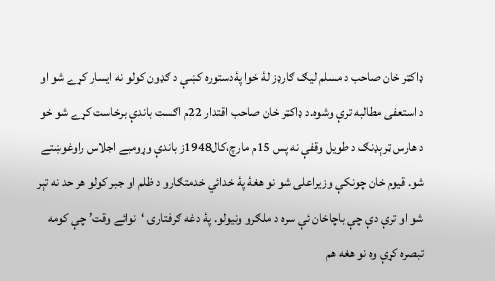ډاکټر خان صاحب د مسلم لیګ ګارډز لۀ خوا پۀدستوره کښې د ګډون کولو نه ایسار کړے شو او د استعفی مطالبه ترې وشوه.د ډاکټر خان صاحب اقتدار 22م اګست باندې برخاست کړے شو خو د هارس ټرېډنګ د طویل وقفې نه پس 15م مارچ،کال1948ز باندې وړومبے اجلاس راوغوښتے شو. قیوم خان چونکې وزیراعلی شو نو هغۀ پۀ خدائي خدمتګارو د ظلم او جبر کولو هر حد نه تېر شو او ترې دې چې باچاخان ئې سره د ملګرو ونیولو. پۀ دغه ګرفتارۍ ‘نوائے وقت’ چې کومه تبصره کړې وه نو هغه هم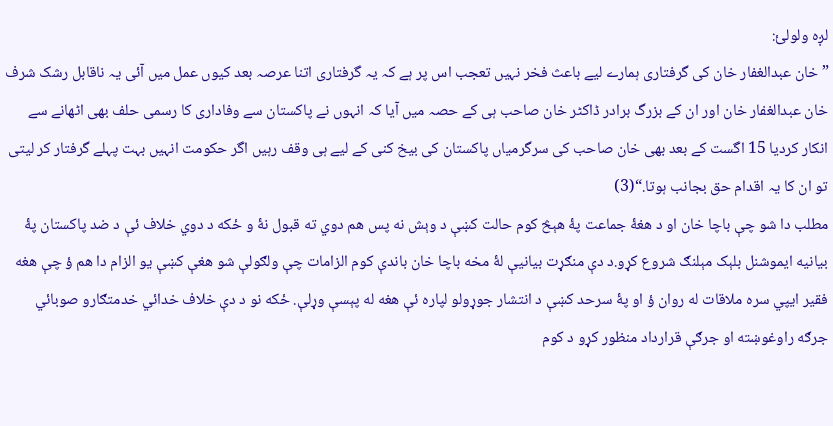لږه ولولئ:
” خان عبدالغفار خان کی گرفتاری ہمارے لیے باعث فخر نہیں تعجب اس پر ہے کہ یہ گرفتاری اتنا عرصہ بعد کیوں عمل میں آئی یہ ناقابل رشک شرف خان عبدالغفار خان اور ان کے بزرگ برادر ڈاکٹر خان صاحب ہی کے حصہ میں آیا کہ انہوں نے پاکستان سے وفاداری کا رسمی حلف بھی اٹھانے سے انکار کردیا 15 اگست کے بعد بھی خان صاحب کی سرگرمیاں پاکستان کی بیخ کنی کے لیے ہی وقف رہیں اگر حکومت انہیں بہت پہلے گرفتار کر لیتی تو ان کا یہ اقدام حق بجانب ہوتا.“(3)
مطلب دا شو چې باچا خان او د هغۀ جماعت پۀ هېڅ کوم حالت کښې د وېش نه پس هم دوي ته قبول نۀ و ځکه د دوي خلاف ئې د ضد پاکستان پۀ بیانیه ایموشنل بلېک مېلنګ شروع کړو.د دې منګړت بیانیې لۀ مخه باچا خان باندې کوم الزامات چې ولګولې شو هغې کښې یو الزام دا هم ؤ چې هغه فقیر ایپي سره ملاقات له روان ؤ او پۀ سرحد کښې د انتشار جوړولو لپاره ئې هغه له پېسې وړلې. ځکه نو د دې خلاف خدائي خدمتګارو صوبائي جرګه راوغوښته او جرګې قرارداد منظور کړو د کوم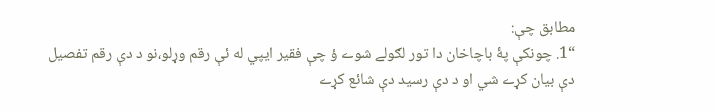مطابق چې:
“1. چونکې پۀ باچاخان دا تور لګولے شوے ؤ چې فقیر ایپي له ئې رقم وړلو،نو د دې رقم تفصیل دې بیان کړے شي او د دې رسید دې شائع کړے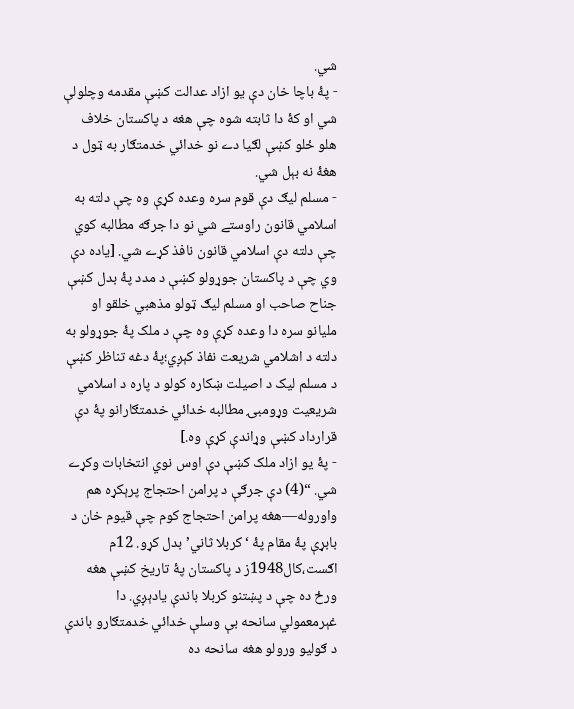شي.
- پۀ باچا خان دې یو ازاد عدالت کښې مقدمه وچلولې شي او کۀ دا ثابته شوه چې هغه د پاکستان خلاف هلو ځلو کښې لګیا دے نو خدائي خدمتګار به ټول د هغۀ نه بېل شي.
- مسلم لیګ دې قوم سره وعده کړې وه چې دلته به اسلامي قانون راوستے شي نو دا جرګه مطالبه کوي چې دلته دې اسلامي قانون نافذ کړے شي. [یاده دې وي چې د پاکستان جوړولو کښې د مدد پۀ بدل کښې جناح صاحب او مسلم لیګ ټولو مذهبي خلقو او ملیانو سره دا وعده کړې وه چې د ملک پۀ جوړولو به دلته د اشلامي شریعت نفاذ کېږي؛پۀ دغه تناظر کښې د مسلم لیک د اصیلت ښکاره کولو د پاره د اسلامي شریعیت وړومبۍ مطالبه خدائي خدمتګارانو پۀ دې قرارداد کښې وړاندې کړې وه.]
- پۀ یو ازاد ملک کښې دې اوس نوي انتخابات وکړے شي. “(4) دې جرګې د پرامن احتجاج پرېکړه هم واوروله—هغه پرامن احتجاج کوم چې قیوم خان د بابړې پۀ مقام پۀ ‘کربلا ثاني’ بدل کړو. 12م اګست،کال1948ز د پاکستان پۀ تاریخ کښې هغه ورځ ده چې د پښتنو کربلا باندې یادېږي. دا غېرمعمولي سانحه بې وسلې خدائي خدمتګارو باندې د ګولیو ورولو هغه سانحه ده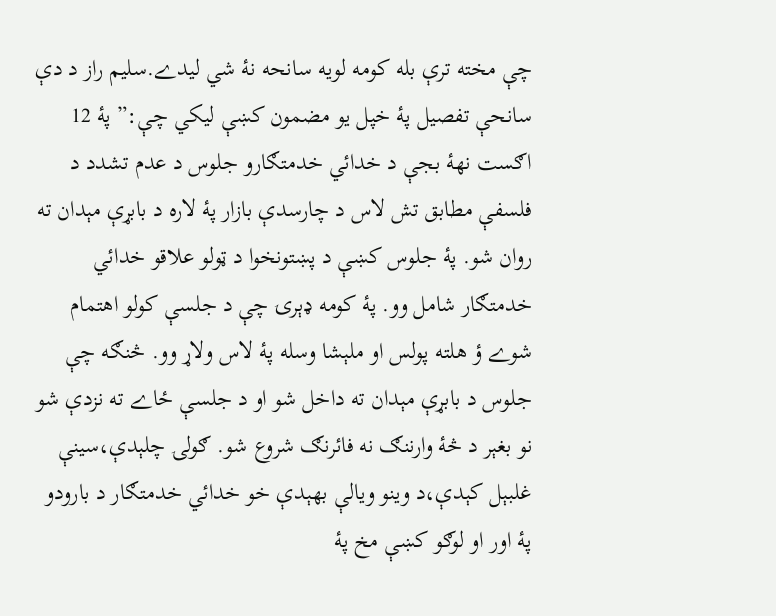چې مخته ترې بله کومه لویه سانحه نۀ شي لیدے.سلیم راز د دې سانحې تفصیل پۀ خپل یو مضمون کښې لیکي چې:” پۀ 12 اګست نهۀ بجې د خدائي خدمتګارو جلوس د عدم تشدد د فلسفې مطابق تش لاس د چارسدې بازار پۀ لاره د بابړې مېدان ته روان شو. پۀ جلوس کښې د پښتونخوا د ټولو علاقو خدائي خدمتګار شامل وو. پۀ کومه ډېرۍ چې د جلسې کولو اهتمام شوے ؤ هلته پولس او ملېشا وسله پۀ لاس ولاړ وو. څنګه چې جلوس د بابړې مېدان ته داخل شو او د جلسې ځاے ته نزدې شو نو بغېر د څۀ وارننګ نه فائرنګ شروع شو. ګولۍ چلېدې،سینې غلبېل کېدې،د وینو ویالې بهېدې خو خدائي خدمتګار د بارودو پۀ اور او لوګو کښې مخ پۀ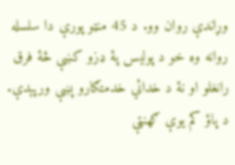وړاندې روان وو. د 45 منټو پورې دا سلسله روانه وه خو د پولیس پۀ ډزو کښې څۀ فرق رانغلو او نۀ د خدائي خدمتګارو پښې ورپېدې. د پاؤ کم یوې ګهنټې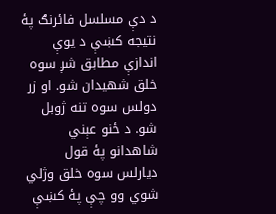د دې مسلسل فائرنګ پۀ نتیجه کښې د یوې اندازې مطابق شږ سوه خلق شهیدان شو. او زر دولس سوه تنه ژوبل شو. د ځنو عېني شاهدانو پۀ قول دیارلس سوه خلق وژلي شوي وو چې پۀ کښې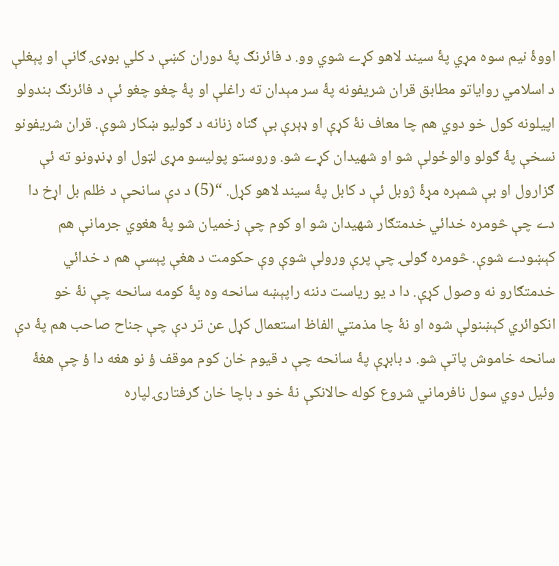اووۀ نیم سوه مړي پۀ سیند لاهو کړے شوي وو. د فائرنګ پۀ دوران کښې د کلي بوډۍ ګانې او پېغلې د اسلامي روایاتو مطابق قران شریفونه پۀ سر مېدان ته راغلې او پۀ چغو چغو ئې د فائرنګ بندولو اپیلونه کول خو دوي هم چا معاف نۀ کړې او ډېرې بې ګناه زنانه د ګولیو ښکار شوې. قران شریفونو نسخې پۀ ګولو والوځولې شو او شهیدان کړے شو. وروستو پولیسو مړی لټول او ډنډونو ته ئې ګزارول او بې شمېره مړۀ ژوبل ئې د کابل پۀ سیند لاهو کړل. “(5) د دې سانحې د ظلم بل اړخ دا دے چې څومره خدائي خدمتګار شهیدان شو او کوم چې زخمیان شو پۀ هغوي جرمانې هم کېښودے شوې. څومره ګولۍ چې پرې ورولې شوې وې حکومت د هغې پېسې هم د خدائي خدمتګارو نه وصول کړې. دا د یو ریاست دننه راپېښه سانحه وه پۀ کومه سانحه چې نۀ خو انکوائري کېښنولې شوه او نۀ چا مذمتي الفاظ استعمال کړل عن تر دې چې جناح صاحب هم پۀ دې سانحه خاموش پاتې شو. د بابړې پۀ سانحه چې د قیوم خان کوم موقف ؤ نو هغه دا ؤ چې هغۀ وئیل دوي سول نافرماني شروع کوله حالانکې نۀ خو د باچا خان ګرفتارۍ لپاره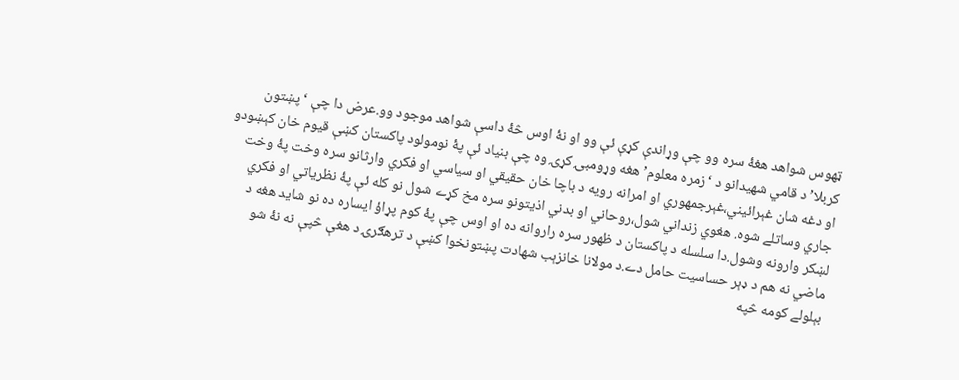ټهوس شواهد هغۀ سره وو چې وړاندې کړې ئې وو او نۀ اوس څۀ داسې شواهد موجود وو.عرض دا چې ‘پښتون کربلا’ د قامي شهیدانو د ‘زمره معلوم’ هغه وړومبۍ کړۍ وه چې بنیاد ئې پۀ نومولود پاکستان کښې قیوم خان کېښودو او دغه شان غېرائیني،غېرجمهوري او امرانه رویه د باچا خان حقیقي او سیاسي او فکري وارثانو سره وخت پۀ وخت جاري وساتلے شوه. هغوي زنداني شول،روحاني او بدني اذیتونو سره مخ کړے شول نو کله ئې پۀ نظریاتي او فکري لښکر وارونه وشول.دا سلسله د پاکستان د ظهور سره راروانه ده او اوس چې پۀ کوم پړاؤ ایساره ده نو شاید هغه د ماضي نه هم د ډېر حساسیت حامل دے.د مولانا خانزېب شهادت پښتونخوا کښې د ترهګرۍ د هغې څپې نه نۀ شو بېلولے کومه څپه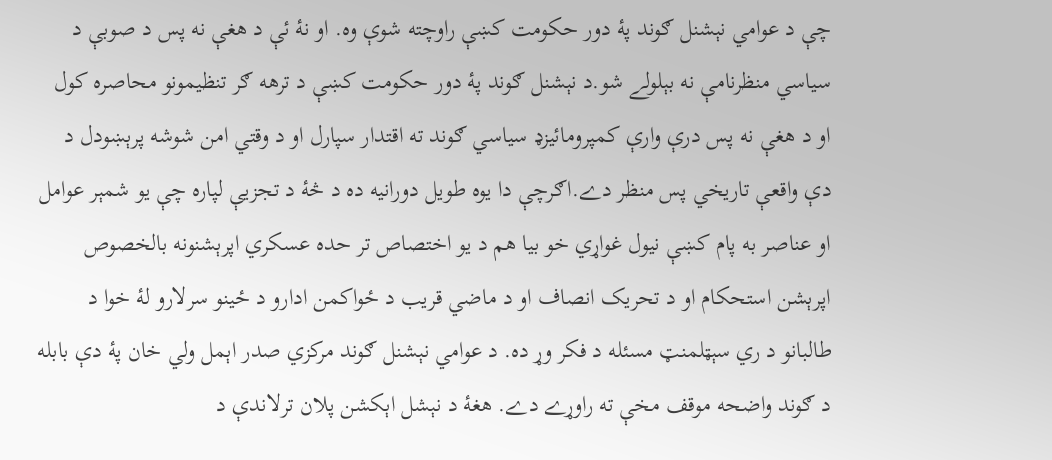چې د عوامي نېشنل ګوند پۀ دور حکومت کښې راوچته شوې وه. او نۀ ئې د هغې نه پس د صوبې د سیاسي منظرنامې نه بېلولے شو.د نېشنل ګوند پۀ دور حکومت کښې د ترهه ګر تنظیمونو محاصره کول او د هغې نه پس درې وارې کمپرومائیزډ سیاسي ګوند ته اقتدار سپارل او د وقتي امن شوشه پرېښودل د دې واقعې تاریخي پس منظر دے.اګرچې دا یوه طویل دورانیه ده د څۀ د تجزیې لپاره چې یو شمېر عوامل او عناصر به پام کښې نیول غواړي خو بیا هم د یو اختصاص تر حده عسکري اپرېشنونه بالخصوص اپرېشن استحکام او د تحریک انصاف او د ماضي قریب د ځواکمن ادارو د ځينو سرلارو لۀ خوا د طالبانو د ري سېټلمنټ مسئله د فکر وړ ده. د عوامي نېشنل ګوند مرکزي صدر اېمل ولي خان پۀ دې بابله د ګوند واضحه موقف مخې ته راوړے دے. هغۀ د نېشل اېکشن پلان ترلاندې د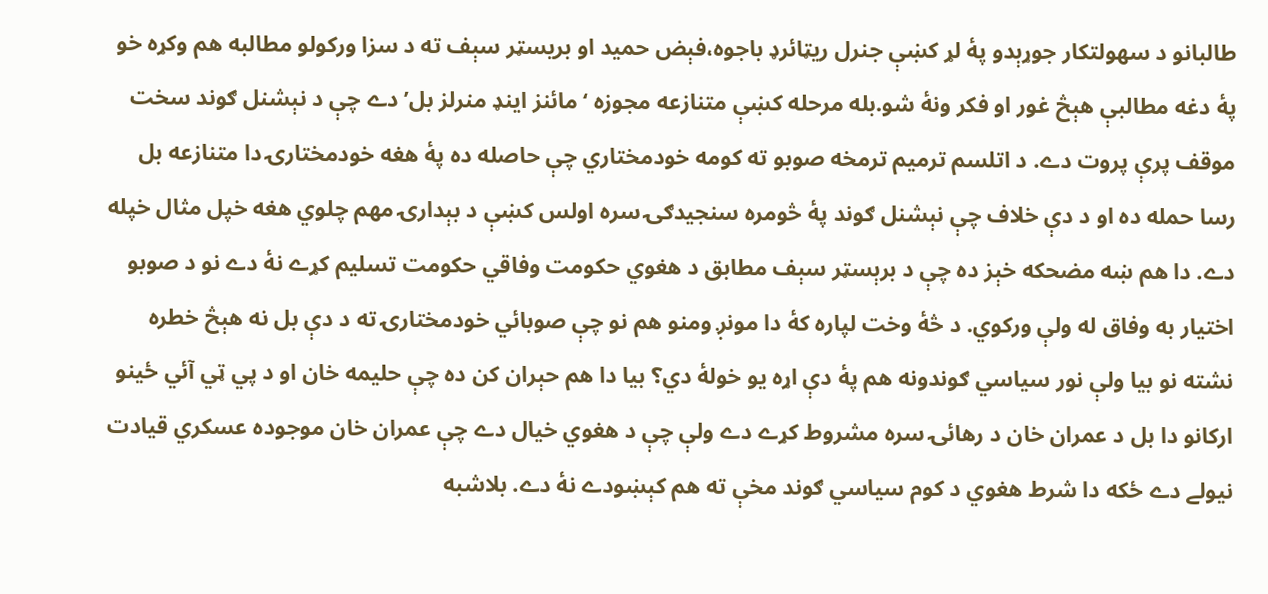طالبانو د سهولتکار جوړېدو پۀ لړ کښې جنرل ریټائرډ باجوه،فېض حمید او بریسټر سېف ته د سزا ورکولو مطالبه هم وکړه خو پۀ دغه مطالبې هېڅ غور او فکر ونۀ شو.بله مرحله کښې متنازعه مجوزه ‘مائنز اینډ منرلز بل’ دے چې د نېشنل ګوند سخت موقف پرې پروت دے. د اتلسم ترمیم ترمخه صوبو ته کومه خودمختاري چې حاصله ده پۀ هغه خودمختارۍ دا متنازعه بل رسا حمله ده او د دې خلاف چې نېشنل ګوند پۀ څومره سنجیدګۍ سره اولس کښې د بېدارۍ مهم چلوي هغه خپل مثال خپله دے. دا هم ښه مضحکه خېز ده چې د برېسټر سېف مطابق د هغوي حکومت وفاقي حکومت تسلیم کړے نۀ دے نو د صوبو اختیار به وفاق له ولې ورکوي. د څۀ وخت لپاره کۀ دا مونږ ومنو هم نو چې صوبائي خودمختارۍ ته د دې بل نه هېڅ خطره نشته نو بیا ولې نور سیاسي ګوندونه هم پۀ دې اړه یو خولۀ دي؟ بیا دا هم حېران کن ده چې حلیمه خان او د پي ټي آئي ځینو ارکانو دا بل د عمران خان د رهائۍ سره مشروط کړے دے ولې چې د هغوي خیال دے چې عمران خان موجوده عسکري قیادت نیولے دے ځکه دا شرط هغوي د کوم سیاسي ګوند مخې ته هم کېښودے نۀ دے. بلاشبه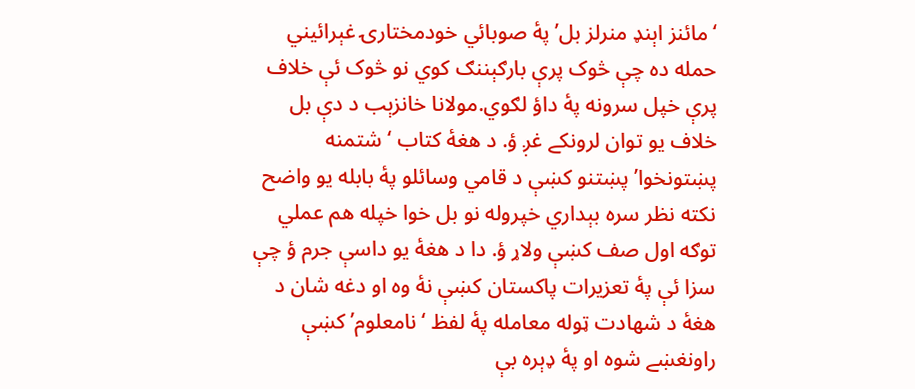‘مائنز اېنډ منرلز بل’ پۀ صوبائي خودمختارۍ غېرائیني حمله ده چې څوک پرې بارګېننګ کوي نو څوک ئې خلاف پرې خپل سرونه پۀ داؤ لګوي.مولانا خانزېب د دې بل خلاف یو توان لرونکے غږ ؤ. د هغۀ کتاب ‘شتمنه پښتونخوا’ پښتنو کښې د قامي وسائلو پۀ بابله یو واضح نکته نظر سره بېداري خپروله نو بل خوا خپله هم عملي توګه اول صف کښې ولاړ ؤ. دا د هغۀ یو داسې جرم ؤ چې سزا ئې پۀ تعزیرات پاکستان کښې نۀ وه او دغه شان د هغۀ د شهادت ټوله معامله پۀ لفظ ‘نامعلوم’ کښې راونغښے شوه او پۀ ډېره بې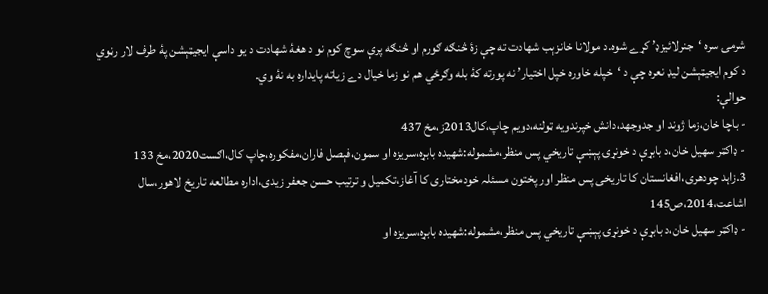شرمۍ سره ‘جنرلائیزډ’ کړے شوه.د مولانا خانزېب شهادت ته چې زۀ څنګه ګورم او څنګه پرې سوچ کوم نو د هغۀ شهادت د یو داسې ايجيټېشن پۀ طرف لار رڼوي د کوم ایجیټېشن لیډ نعره چې د ‘خپله خاوره خپل اختیار’ نه پورته کۀ بله وګرځي هم نو زما خیال دے زیاته پایداره به نۀ وي.
حوالې:
- باچا خان،زما ژوند او جدوجهد،دانش خپرندویه ټولنه،دویم چاپ،کال2013ز،مخ 437
- ډاکټر سهیل خان،د بابړې د خونړۍ پېښې تاریخي پس منظر،مشموله:شهیده بابړه،سریزه او سمون،فېصل فاران،مفکوره،چاپ کال،اګست2020،مخ 133
3.زاہد چودھری،افغانستان کا تاریخی پس منظر اور پختون مسئلہ خودمختاری کا آغاز،تکمیل و ترتیب حسن جعفر زیدی،اداره مطالعه تاریخ لاهور،سال اشاعت،2014،ص145
- ډاکټر سهیل خان،د بابړې د خونړۍ پېښې تاریخي پس منظر،مشموله:شهیده بابړه،سریزه او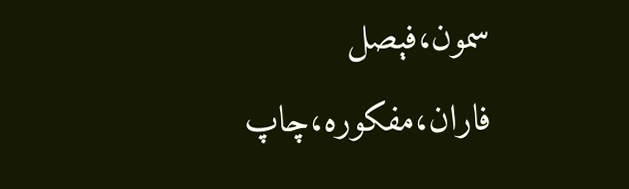سمون،فېصل فاران،مفکوره،چاپ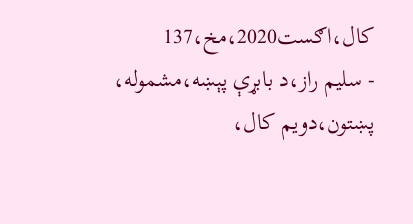کال،اګست2020،مخ،137
- سلیم راز،د بابړې پېښه،مشموله، پښتون،دویم کال،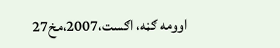اوومه ګڼه، اګست،2007،مخ27